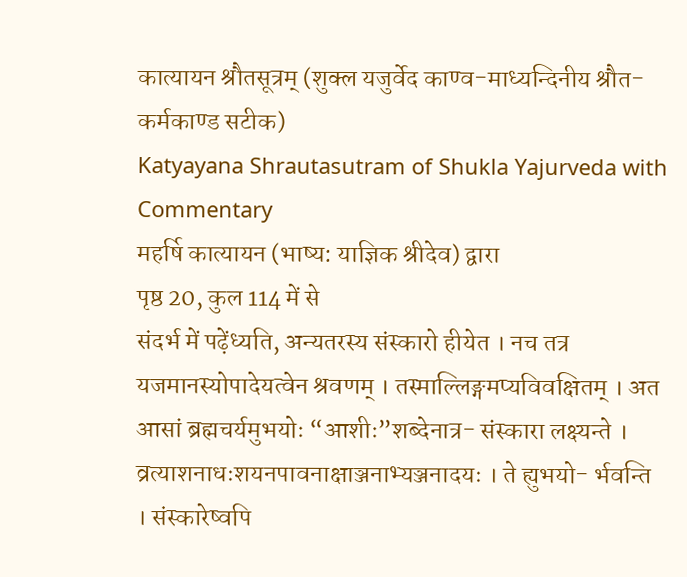कात्यायन श्रौतसूत्रम् (शुक्ल यजुर्वेद काण्व-माध्यन्दिनीय श्रौत-कर्मकाण्ड सटीक)
Katyayana Shrautasutram of Shukla Yajurveda with Commentary
महर्षि कात्यायन (भाष्य: याज्ञिक श्रीदेव) द्वारा
पृष्ठ 20, कुल 114 में से
संदर्भ में पढ़ेंध्यति, अन्यतरस्य संस्कारो हीयेत । नच तत्र यजमानस्योपादेयत्वेन श्रवणम् । तस्माल्लिङ्गमप्यविवक्षितम् । अत आसां ब्रह्मचर्यमुभयोः “आशीः”शब्देनात्र- संस्कारा लक्ष्यन्ते । व्रत्याशनाधःशयनपावनाक्षाञ्जनाभ्यञ्जनादयः । ते ह्युभयो- र्भवन्ति । संस्कारेष्वपि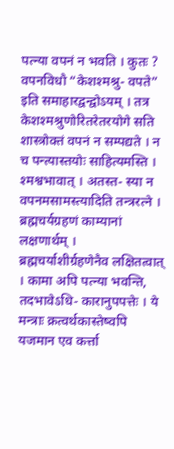पत्न्या वपनं न भवति । कुतः ? वपनविधौ “केशश्मश्रु- वपते” इति समाहारद्वन्द्वोऽयम् । तत्र केशश्मश्रुणोरितरेतरयोगे सति शास्त्रोक्तं वपनं न सम्पद्यते । न च पन्त्यास्तयोः साहित्यमस्ति । श्मश्वभावात् । अतस्त- स्या न वपनमसामस्त्यादिति तन्त्ररत्ने । ब्रह्मचर्यग्रहणं काम्यानां लक्षणार्थम् । ब्रह्मचर्याशीर्ग्रहणेनैव लक्षितत्वात् । कामा अपि पत्न्या भवन्ति, तदभावेऽधि- कारानुपपत्तेः । ये मन्त्राः क्रत्वर्थकास्तेष्वपि यजमान एव कर्त्ता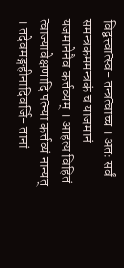विद्वत्त्वात्स्व- तन्त्रत्वाच्च । अतः सर्वं समन्त्रकममन्त्रकं च याजमानं यजमानेनैव कर्त्तव्यम् । आहत्य विहितं त्वाज्यावेक्षणादि पत्न्या कर्त्तव्यं नान्यत् । तदेवमङ्गहीनादिवर्जि- तानां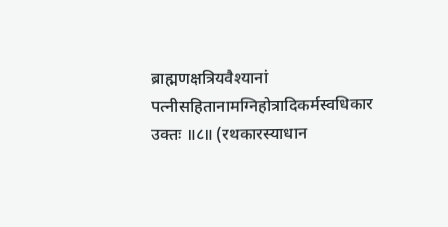ब्राह्मणक्षत्रियवैश्यानां पत्नीसहितानामग्निहोत्रादिकर्मस्वधिकार उक्तः ॥८॥ (रथकारस्याधान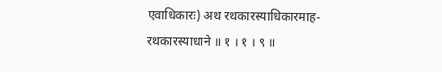एवाधिकारः) अथ रथकारस्याधिकारमाह- रथकारस्याधाने ॥ १ । १ । ९ ॥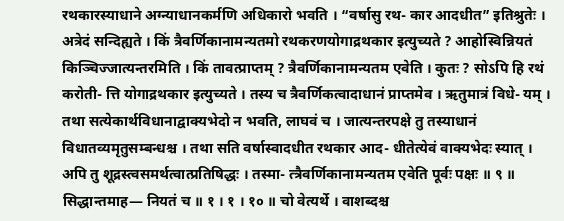रथकारस्याधाने अग्न्याधानकर्मणि अधिकारो भवति । “वर्षासु रथ- कार आदधीत” इतिश्रुतेः । अत्रेदं सन्दिह्यते । किं त्रैवर्णिकानामन्यतमो रथकरणयोगाद्रथकार इत्युच्यते ? आहोस्विन्नियतं किञ्चिज्जात्यन्तरमिति । किं तावत्प्राप्तम् ? त्रैवर्णिकानामन्यतम एवेति । कुतः ? सोऽपि हि रथं करोती- त्ति योगाद्रथकार इत्युच्यते । तस्य च त्रैवर्णिकत्वादाधानं प्राप्तमेव । ऋतुमात्रं विधे- यम् । तथा सत्येकार्थविधानाद्वाक्यभेदो न भवति, लाघवं च । जात्यन्तरपक्षे तु तस्याधानं विधातव्यमृतुसम्बन्धश्च । तथा सति वर्षास्वादधीत रथकार आद- धीतेत्येवं वाक्यभेदः स्यात् । अपि तु शूद्रस्त्वसमर्थत्वात्प्रतिषिद्धः । तस्मा- त्त्रैवर्णिकानामन्यतम एवेति पूर्वः पक्षः ॥ ९ ॥ सिद्धान्तमाह— नियतं च ॥ १ । १ । १० ॥ चो वेत्यर्थे । वाशब्दश्च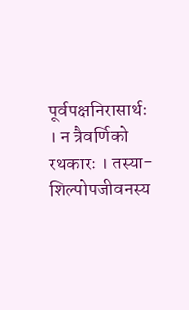पूर्वपक्षनिरासार्थः । न त्रैवर्णिको रथकारः । तस्या- शिल्पोपजीवनस्य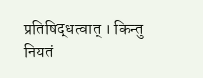प्रतिषिद्धत्वात् । किन्तु नियतं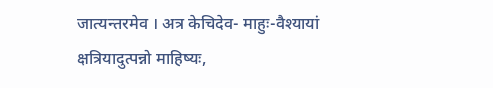जात्यन्तरमेव । अत्र केचिदेव- माहुः-वैश्यायां क्षत्रियादुत्पन्नो माहिष्यः,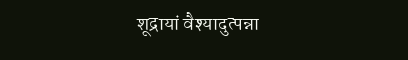शूद्रायां वैश्यादुत्पन्ना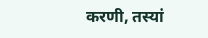करणी, तस्यां